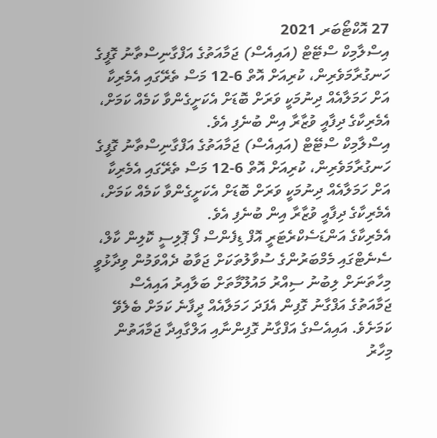27 އޮކްޓޯބަރ 2021
އިސްލާމިކް ސްޓޭޓް (އައިއެސް) ޖަމާއަތުގެ އަފްގާނިސްތާނު ގޮފީގެ ހަނގުރާމަވެރިން، ކުރިއަށް އޮތް 6-12 މަސް ތެރޭގައި އެމެރިކާ އަށް ހަމަލާއެއް ދިނުމަކީ ވަރަށް ބޮޑަށް އެކަށީގެންވާ ކަމެއް ކަމަށް، އެމެރިކާގެ ދިފާއީ ވުޒާރާ އިން ބުނެފި އެވެ.
އިސްލާމިކް ސްޓޭޓް (އައިއެސް) ޖަމާއަތުގެ އަފްގާނިސްތާނު ގޮފީގެ ހަނގުރާމަވެރިން، ކުރިއަށް އޮތް 6-12 މަސް ތެރޭގައި އެމެރިކާ އަށް ހަމަލާއެއް ދިނުމަކީ ވަރަށް ބޮޑަށް އެކަށީގެންވާ ކަމެއް ކަމަށް، އެމެރިކާގެ ދިފާއީ ވުޒާރާ އިން ބުނެފި އެވެ.
އެމެރިކާގެ އަންޑަސެކްރެޓަރީ އޮފް ޑިފެންސް ފޯ ޕޮލިސީ ކޮލިން ކާލް، ސެނެޓްގައި މެމްބަރުންގެ ސުވާލުތަކަށް ޖަވާބު ދެއްވަމުން ވިދާޅުވީ މިހާތަނަށް ލިބުނު ސިއްރު މައުލޫމާތަށް ބަލާއިރު އައިއެސް ޖަމާއަތުގެ އަފްގާނު ގޮފިން އެފަދަ ހަމަލާއެއް ދީފާނެ ކަމަށް ބެލެވޭ ކަމަށެވެ. އައިއެސްގެ އަފްގާނު ގޮފިންނާއި އަލްގާއިދާ ޖަމާއަތުން މިހާރު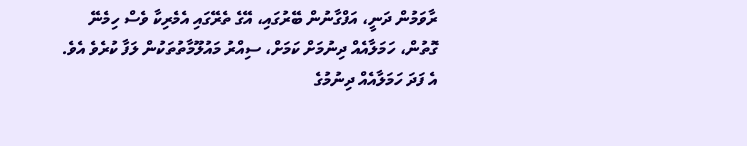ރާވަމުން ދަނީ، އަފްގާނުން ބޭރުގައި، އޭގެ ތެރޭގައި އެމެރިކާ ވެސް ހިމެނޭ ގޮތުން، ހަމަލާއެއް ދިނުމަށް ކަމަށް، ސިއްރު މައުލޫމާތުތަކުން ލަފާ ކުރެވެ އެވެ.
އެ ފަދަ ހަމަލާއެއް ދިނުމުގެ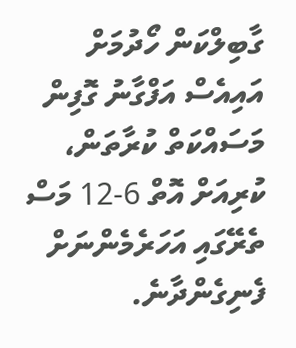ގާބިލްކަން ހޯދުމަށް އައިއެސް އަފްގާނު ގޮފިން މަސައްކަތް ކުރާތަން، ކުރިއަށް އޮތް 6-12 މަސް ތެރޭގައި އަހަރެމެންނަށް ފެނިގެންދާނެ.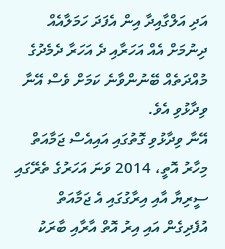އަދި އަލްގާއިދާ އިން އެފަދަ ހަމަލާއެއް ދިނުމަށް އެއް އަހަރާއި ދެ އަހަރާ ދެމެދުގެ މުއްދަތެއް ބޭނުންވާނެ ކަމަށް ވެސް އޭނާ ވިދާޅުވި އެވެ.
އޭނާ ވިދާޅުވި ގޮތުގައި އައިއެސް ޖަމާއަތް މިހާރު އޮތީ، 2014 ވަނަ އަހަރުގެ ތެރޭގައި ސީރިޔާ އާއި އިރާގުގައި އެ ޖަމާއަތް އުފެދިގެން އައި އިރު އޮތް އާރާއި ބާރަކު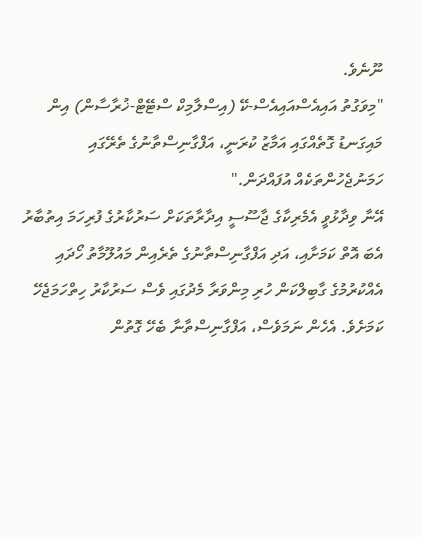ނޫނެވެ.
"މިވަގުތު އައިއެސްއައިއެސް-ކޭ (އިސްލާމިކް ސްޓޭޓް-ޚުރާސާން) އިން މައިގަނޑު ގޮތެއްގައި އަމާޒު ކުރަނީ، އަފްގާނިސްތާނުގެ ތެރޭގައި ހަމަނުޖެހުންތަކެއް އުފައްދަން."
އޭނާ ވިދާޅުވީ އެމެރިކާގެ ޖާސޫސީ އިދާރާތަކަށް ސަރުކާރުގެ ފުރިހަމަ އިތުބާރު އެބަ އޮތް ކަމަށާއި، އަދި އަފްގާނިސްތާނުގެ ތެރެއިން މައުލޫމާތު ހޯދައި އެއްކުރުމުގެ ގާބިލްކަން ހުރި މިންވަރާ މެދުގައި ވެސް ސަރުކާރު ހިތްހަމަޖެހޭ ކަމަށެވެ. އެހެން ނަމަވެސް، އަފްގާނިސްތާނާ ބެހޭ ގޮތުން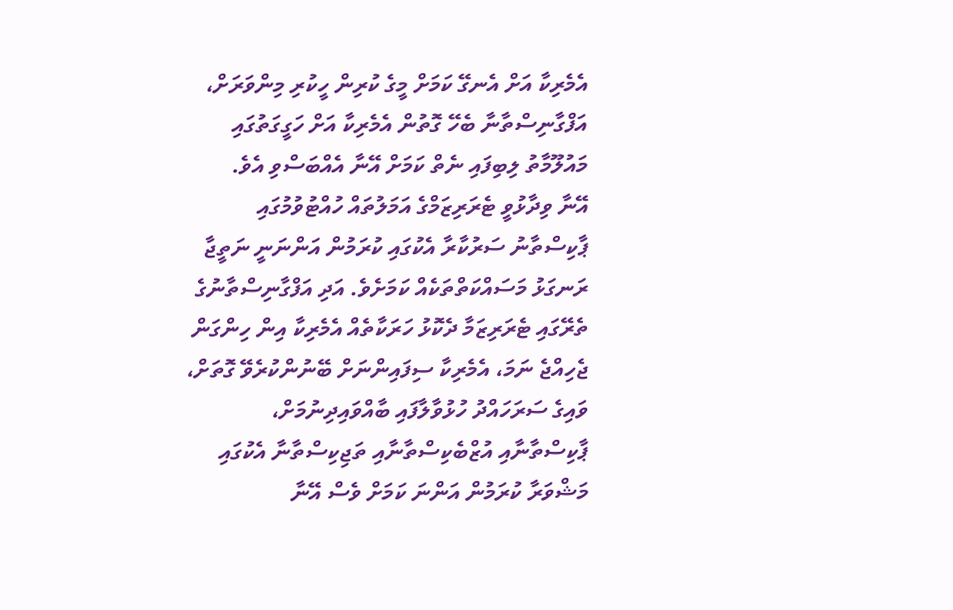އެމެރިކާ އަށް އެނގޭ ކަމަށް މީގެ ކުރިން ހީކުރި މިންވަރަށް، އަފްގާނިސްތާނާ ބެހޭ ގޮތުން އެމެރިކާ އަށް ހަގީގަތުގައި މައުލޫމާތު ލިބިފައި ނެތް ކަމަށް އޭނާ އެއްބަސްވި އެވެ.
އޭނާ ވިދާޅުވީ ޓެރަރިޒަމްގެ އަމަލުތައް ހުއްޓުވުމުގައި ޕާކިސްތާނު ސަރުކާރާ އެކުގައި ކުރަމުން އަންނަނީ ނަތީޖާ ރަނގަޅު މަސައްކަތްތަކެއް ކަމަށެވެ. އަދި އަފްގާނިސްތާނުގެ ތެރޭގައި ޓެރަރިޒަމާ ދެކޮޅު ހަރަކާތެއް އެމެރިކާ އިން ހިންގަން ޖެހިއްޖެ ނަމަ، އެމެރިކާ ސިފައިންނަށް ބޭނުންކުރެވޭ ގޮތަށް، ވައިގެ ސަރަހައްދު ހުޅުވާލާފައި ބާއްވައިދިނުމަށް، ޕާކިސްތާނާއި އުޒްބެކިސްތާނާއި ތަޖިކިސްތާނާ އެކުގައި މަޝްވަރާ ކުރަމުން އަންނަ ކަމަށް ވެސް އޭނާ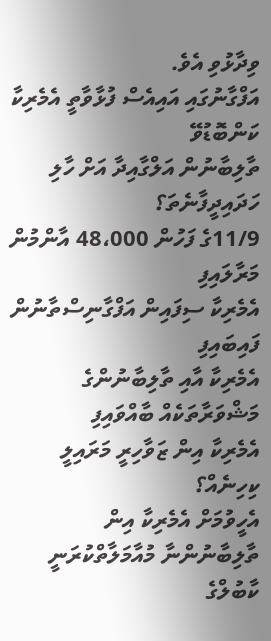ވިދާޅުވި އެވެ.
އަފްގާނުގައި އައިއެސް ފުޅާވާތީ އެމެރިކާ ކަންބޮޑުވޭ
ތާލިބާނުން އަލްގާއިދާ އަށް ހާލި ހަދައިދީފާނެތަ؟
11/9ގެ ފަހުން 48،000 އާންމުން މަރާލައިފި
އެމެރިކާ ސިފައިން އަފްގާނިސްތާނުން ފައިބައިފި
އެމެރިކާ އާއި ތާލިބާނުންގެ މަޝްވަރާތަކެއް ބާއްވައިފި
އެމެރިކާ އިން ޒަވާހިރީ މަރައިލީ ކިހިނެއް؟
އެހީވުމަށް އެމެރިކާ އިން ތާލިބާނުންނާ މުއާމަލާތްކުރަނީ
ކާބުލްގެ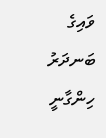ވައިގެ ބަނދަރު ހިންގާނީ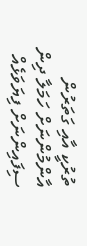ތުރުކީ އާއި ގަތަރުން
އާންމުންނަށް ހަމަލާ ދިން ސިފައިންނަށް ފިޔަވަޅެއް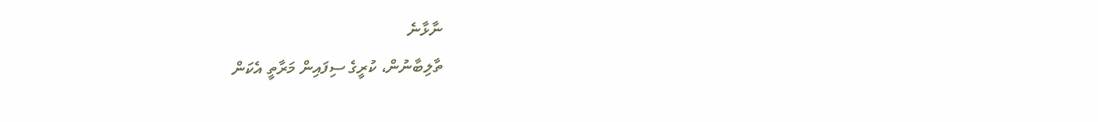ނާޅާނެ
ތާލިބާނުން، ކުރީގެ ސިފައިން މަރާތީ އެކަން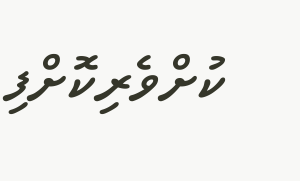ކުށްވެރިކޮށްފި